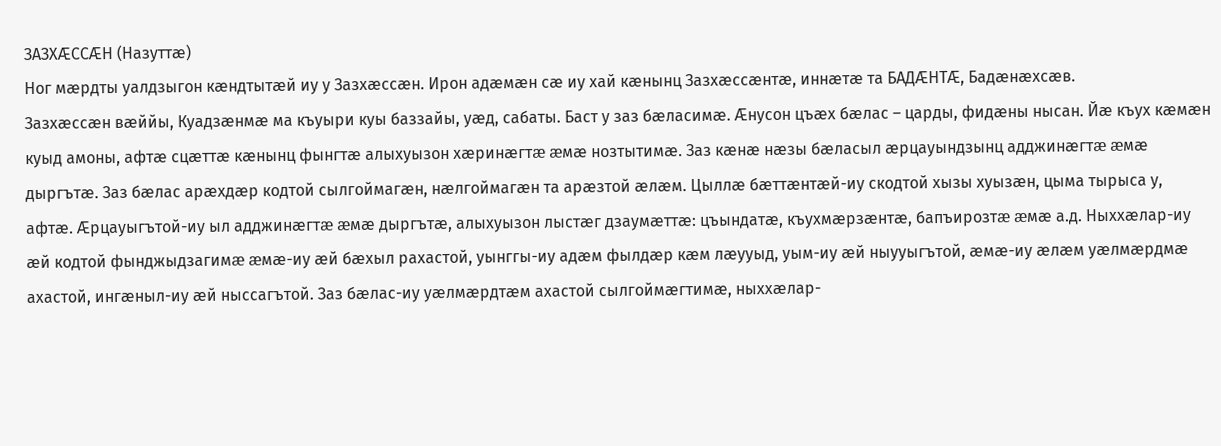ЗАЗХÆССÆН (Назуттæ)
Ног мæрдты уалдзыгон кæндтытæй иу у Зазхæссæн. Ирон адæмæн сæ иу хай кæнынц Зазхæссæнтæ, иннæтæ та БАДÆНТÆ, Бадæнæхсæв.
Зазхæссæн вæййы, Куадзæнмæ ма къуыри куы баззайы, уæд, сабаты. Баст у заз бæласимæ. Æнусон цъæх бæлас – царды, фидæны нысан. Йæ къух кæмæн куыд амоны, афтæ сцæттæ кæнынц фынгтæ алыхуызон хæринæгтæ æмæ нозтытимæ. Заз кæнæ нæзы бæласыл æрцауындзынц адджинæгтæ æмæ дыргътæ. Заз бæлас арæхдæр кодтой сылгоймагæн, нæлгоймагæн та арæзтой æлæм. Цыллæ бæттæнтæй-иу скодтой хызы хуызæн, цыма тырыса у, афтæ. Æрцауыгътой-иу ыл адджинæгтæ æмæ дыргътæ, алыхуызон лыстæг дзаумæттæ: цъындатæ, къухмæрзæнтæ, бапъирозтæ æмæ а.д. Ныххæлар-иу æй кодтой фынджыдзагимæ æмæ-иу æй бæхыл рахастой, уынггы-иу адæм фылдæр кæм лæууыд, уым-иу æй ныууыгътой, æмæ-иу æлæм уæлмæрдмæ ахастой, ингæныл-иу æй ныссагътой. Заз бæлас-иу уæлмæрдтæм ахастой сылгоймæгтимæ, ныххæлар-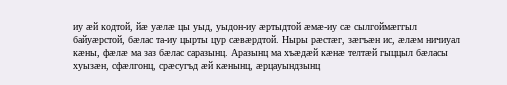иу æй кодтой, йæ уæлæ цы уыд, уыдон-иу æртыдтой æмæ-иу сæ сылгоймæггыл байуæрстой, бæлас та-иу цырты цур сæвæрдтой. Ныры рæстæг, зæгъæн ис, æлæм ничиуал кæны, фæлæ ма заз бæлас саразынц. Аразынц ма хъæдæй кæнæ телтæй гыццыл бæласы хуызæн, сфæлгонц, срæсугъд æй кæнынц, æрцауындзынц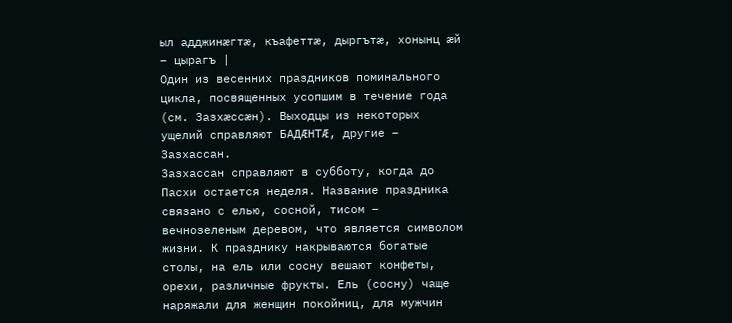ыл адджинæгтæ, къафеттæ, дыргътæ, хонынц æй – цырагъ |
Один из весенних праздников поминального цикла, посвященных усопшим в течение года (см. Зазхæссæн). Выходцы из некоторых ущелий справляют БАДÆНТÆ, другие – Зазхассан.
Зазхассан справляют в субботу, когда до Пасхи остается неделя. Название праздника связано с елью, сосной, тисом – вечнозеленым деревом, что является символом жизни. К празднику накрываются богатые столы, на ель или сосну вешают конфеты, орехи, различные фрукты. Ель (сосну) чаще наряжали для женщин покойниц, для мужчин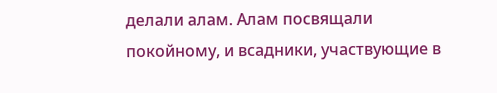делали алам. Алам посвящали покойному, и всадники, участвующие в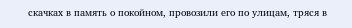скачках в память о покойном, провозили его по улицам, тряся в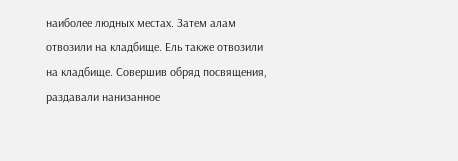наиболее людных местах. Затем алам отвозили на кладбище. Ель также отвозили на кладбище. Совершив обряд посвящения, раздавали нанизанное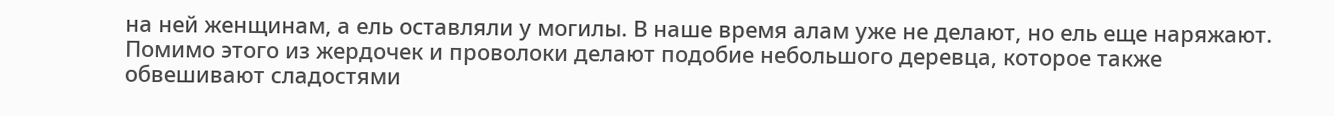на ней женщинам, а ель оставляли у могилы. В наше время алам уже не делают, но ель еще наряжают. Помимо этого из жердочек и проволоки делают подобие небольшого деревца, которое также обвешивают сладостями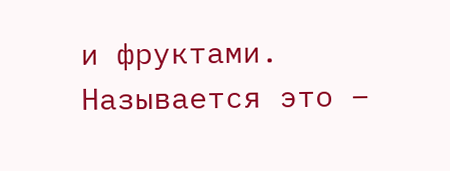и фруктами. Называется это –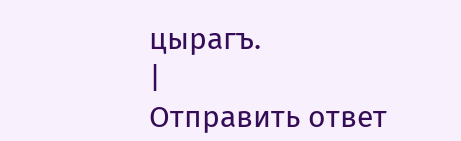цырагъ.
|
Отправить ответ